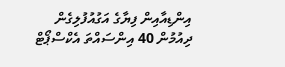އިންޑިއާއިން ފިޔާގެ އަގުއުފުލިގެން ދިއުމުން 40 އިންސައްތަ އެކްސްޕޯޓް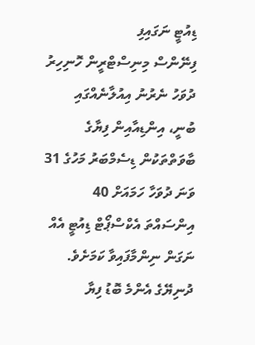ޑިއުޓީ ނަގައިފި
ފިނޭންސް މިނިސްޓްރީން ހޮނިހިރު ދުވަހު ނެރުނު އިއުލާނެއްގައި ބުނީ، އިންޑިއާއިން ފިޔާގެ ބާވަތްތަކުން ޑިސެމްބަރު މަހުގެ 31 ވަނަ ދުވަހާ ހަމައަށް 40 އިންސައްތަ އެކްސްޕޯޓް ޑިއުޓީ އެއް ނަގަން ނިންމާފައިވާ ކަމަށެވެ.
ދުނިޔޭގެ އެންމެ ބޮޑު ފިޔާ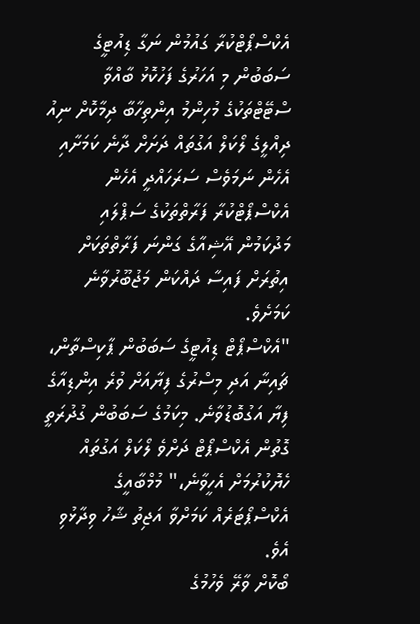އެކްސްޕޯޓްކުރާ ގައުމުން ނަގާ ޑިއުޓީގެ ސަބަބުން މި އަހަރުގެ ފަހުކޮޅު ބާއްވާ ސްޓޭޓްތަކުގެ މުހިންމު އިންތިހާބާ ދިމާކޮށް ނިއު ދިއްލީގެ ލޯކަލް އަގުތައް ދަށަށް ދާނެ ކަމަށާއި އެހެން ނަމަވެސް ސަރަހައްދީ އެހެން އެކްސްޕޯޓްކުރާ ފަރާތްތަކުގެ ސަޕްލައި މަދުކަމުން އޭޝިއާގެ ގަންނަ ފަރާތްތަކަށް އިތުރަށް ފައިސާ ދައްކަން މަޖުބޫރުވާނެ ކަމަށެވެ.
"އެކްސްޕޯޓް ޑިއުޓީގެ ސަބަބުން ޕާކިސްތާން، ޗައިނާ އަދި މިސްރުގެ ފިޔާއަށް ވުރެ އިންޑިއާގެ ފިޔާ އަގުބޮޑުވާނެ. މިކަމުގެ ސަބަބުން ގުދުރަތީ ގޮތުން އެކްސްޕޯޓް ދަށްވެ ލޯކަލް އަގުތައް ހެޔޮކުރުމަށް އެހީވާނެ،" މުމްބާއީގެ އެކްސްޕޯޓަރެއް ކަމަށްވާ އަޖިތު ޝާހު ވިދާޅުވި އެވެ.
ބޯކޮށް ވާރޭ ވެހުމުގެ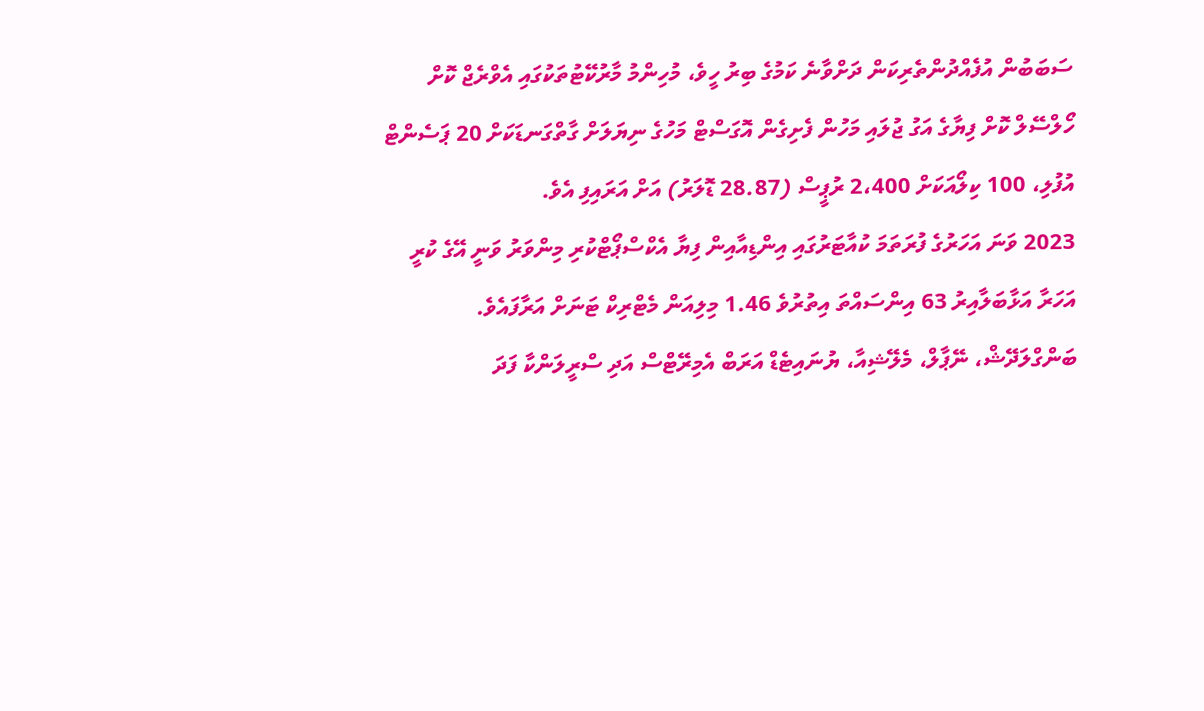ސަބަބުން އުފެއްދުންތެރިކަން ދަށްވާނެ ކަމުގެ ބިރު ހީވެ، މުހިންމު މާރުކޭޓުތަކުގައި އެވްރެޖް ކޮށް ހޯލްސޭލް ކޮށް ފިޔާގެ އަގު ޖުލައި މަހުން ފެށިގެން އޮގަސްޓް މަހުގެ ނިޔަލަށް ގާތްގަނޑަކަށް 20 ޕަސެންޓް އުފުލި، 100 ކިލޯއަކަށް 2،400 ރުޕީސް (28.87 ޑޮލަރު) އަށް އަރައިފި އެވެ.
2023 ވަނަ އަހަރުގެ ފުރަތަމަ ކުއާޓަރުގައި އިންޑިއާއިން ފިޔާ އެކްސްޕޯޓްކުރި މިންވަރު ވަނީ އޭގެ ކުރީ އަހަރާ އަޅާބަލާއިރު 63 އިންސައްތަ އިތުރުވެ 1.46 މިލިއަން މެޓްރިކް ޓަނަށް އަރާފައެވެ.
ބަންގްލަދޭޝް، ނޭޕާލް، މެލޭޝިއާ، ޔުނައިޓެޑް އަރަބް އެމިރޭޓްސް އަދި ސްރީލަންކާ ފަދަ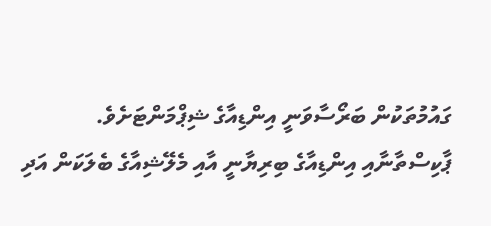ގައުމުތަކުން ބަރޯސާވަނީ އިންޑިއާގެ ޝިޕްމަންޓަށެވެ.
ޕާކިސްތާނާއި އިންޑިއާގެ ބިރިޔާނީ އާއި މެލޭޝިއާގެ ބެލަކަން އަދި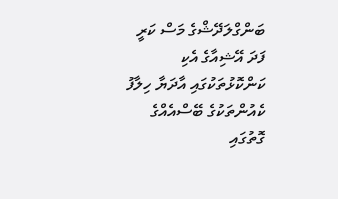ބަންގްލަދޭޝްގެ މަސް ކަރީ ފަދަ އޭޝިއާގެ އެކި ކަންކޮޅުތަކުގައި އާދަޔާ ހިލާފު ކެއުންތަކުގެ ބޭސްއެއްގެ ގޮތުގައި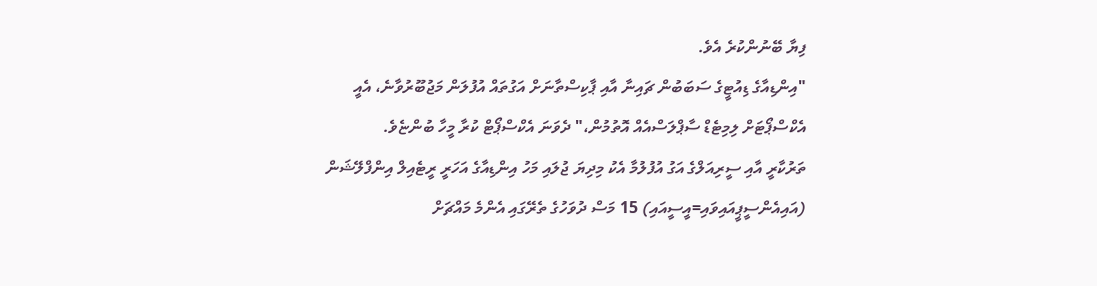ފިޔާ ބޭނުންކުރެ އެވެ.
"އިންޑިއާގެ ޑިއުޓީގެ ސަބަބުން ޗައިނާ އާއި ޕާކިސްތާނަށް އަގުތައް އުފުލަން މަޖުބޫރުވާނެ، އެއީ އެކްސްޕޯޓަށް ލިމިޓެޑް ސާޕްލަސްއެއް އޮތުމުން،" ދެވަނަ އެކްސްޕޯޓް ކުރާ މީހާ ބުންޏެވެ.
ތަރުކާރީ އާއި ސީރިއަލްގެ އަގު އުފުލުމާ އެކު މިދިޔަ ޖުލައި މަހު އިންޑިއާގެ އަހަރީ ރީޓެއިލް އިންފްލޭޝަން (އައިއެންސީޕީއައިވައި=އީސީއައި) 15 މަސް ދުވަހުގެ ތެރޭގައި އެންމެ މައްޗަށް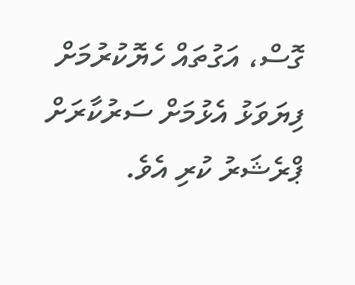ގޮސް، އަގުތައް ހެޔޮކުރުމަށް ފިޔަވަޅު އެޅުމަށް ސަރުކާރަށް ޕްރެޝަރު ކުރި އެވެ.